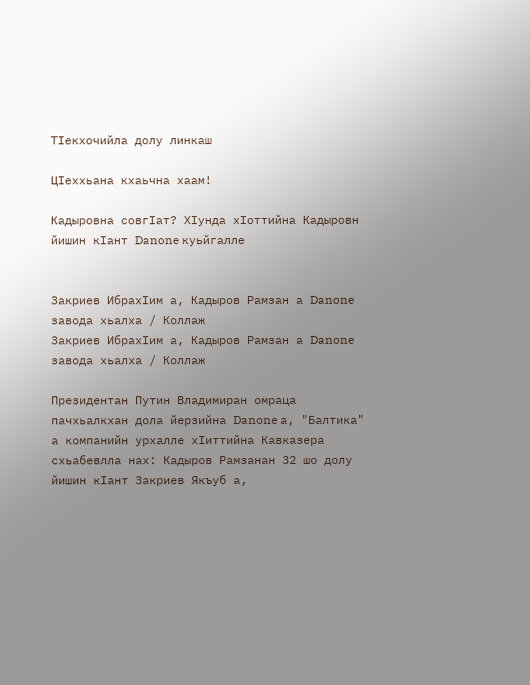ТIекхочийла долу линкаш

ЦIеххьана кхаьчна хаам!

Кадыровна совгIат? ХIунда хIоттийна Кадыровн йишин кIант Danone куьйгалле


Закриев ИбрахIим а, Кадыров Рамзан а Danone завода хьалха / Коллаж
Закриев ИбрахIим а, Кадыров Рамзан а Danone завода хьалха / Коллаж

Президентан Путин Владимиран омраца пачхьалкхан дола йерзийна Danone а, "Балтика" а компанийн урхалле хIиттийна Кавказера схьабевлла нах: Кадыров Рамзанан 32 шо долу йишин кIант Закриев Якъуб а,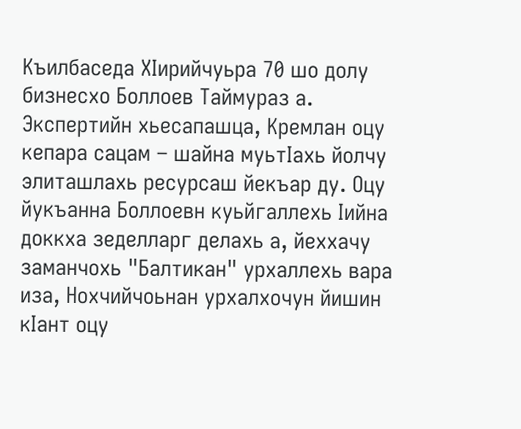Къилбаседа ХIирийчуьра 70 шо долу бизнесхо Боллоев Таймураз а. Экспертийн хьесапашца, Кремлан оцу кепара сацам – шайна муьтIахь йолчу элиташлахь ресурсаш йекъар ду. Оцу йукъанна Боллоевн куьйгаллехь Iийна доккха зеделларг делахь а, йеххачу заманчохь "Балтикан" урхаллехь вара иза, Нохчийчоьнан урхалхочун йишин кIант оцу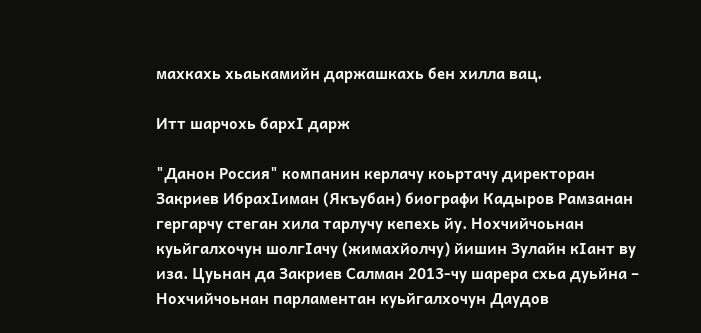махкахь хьаькамийн даржашкахь бен хилла вац.

Итт шарчохь бархI дарж

"Данон Россия" компанин керлачу коьртачу директоран Закриев ИбрахIиман (Якъубан) биографи Кадыров Рамзанан гергарчу стеган хила тарлучу кепехь йу. Нохчийчоьнан куьйгалхочун шолгIачу (жимахйолчу) йишин Зулайн кIант ву иза. Цуьнан да Закриев Салман 2013-чу шарера схьа дуьйна – Нохчийчоьнан парламентан куьйгалхочун Даудов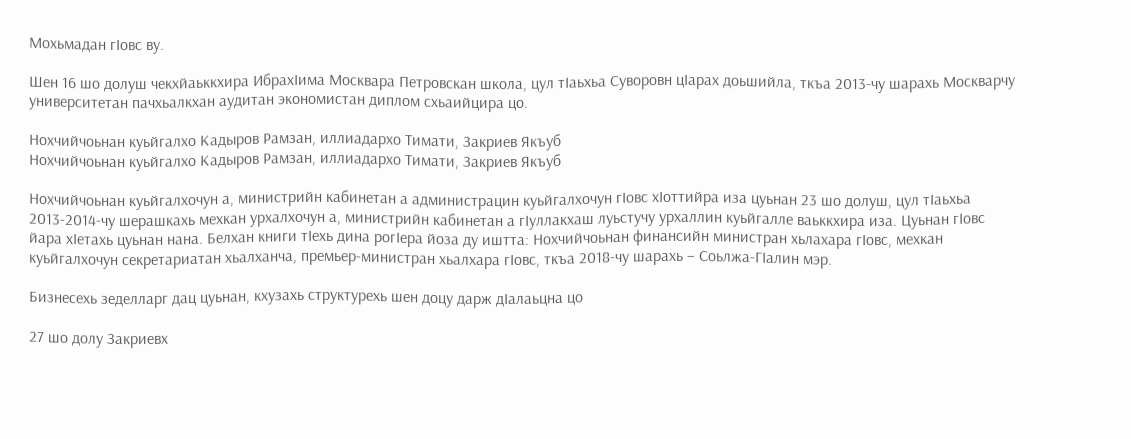Мохьмадан гIовс ву.

Шен 16 шо долуш чекхйаьккхира ИбрахIима Москвара Петровскан школа, цул тIаьхьа Суворовн цIарах доьшийла, ткъа 2013-чу шарахь Москварчу университетан пачхьалкхан аудитан экономистан диплом схьаийцира цо.

Нохчийчоьнан куьйгалхо Кадыров Рамзан, иллиадархо Тимати, Закриев Якъуб
Нохчийчоьнан куьйгалхо Кадыров Рамзан, иллиадархо Тимати, Закриев Якъуб

Нохчийчоьнан куьйгалхочун а, министрийн кабинетан а администрацин куьйгалхочун гIовс хIоттийра иза цуьнан 23 шо долуш, цул тIаьхьа 2013-2014-чу шерашкахь мехкан урхалхочун а, министрийн кабинетан а гIуллакхаш луьстучу урхаллин куьйгалле ваьккхира иза. Цуьнан гIовс йара хIетахь цуьнан нана. Белхан книги тIехь дина рогIера йоза ду иштта: Нохчийчоьнан финансийн министран хьлахара гIовс, мехкан куьйгалхочун секретариатан хьалханча, премьер-министран хьалхара гIовс, ткъа 2018-чу шарахь – Соьлжа-ГIалин мэр.

Бизнесехь зеделларг дац цуьнан, кхузахь структурехь шен доцу дарж дIалаьцна цо

27 шо долу Закриевх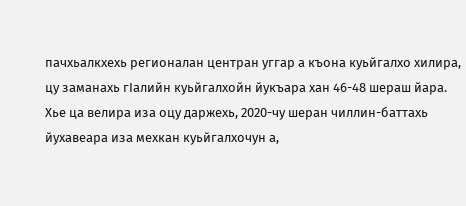пачхьалкхехь регионалан центран уггар а къона куьйгалхо хилира, цу заманахь гIалийн куьйгалхойн йукъара хан 46-48 шераш йара. Хье ца велира иза оцу даржехь, 2020-чу шеран чиллин-баттахь йухавеара иза мехкан куьйгалхочун а,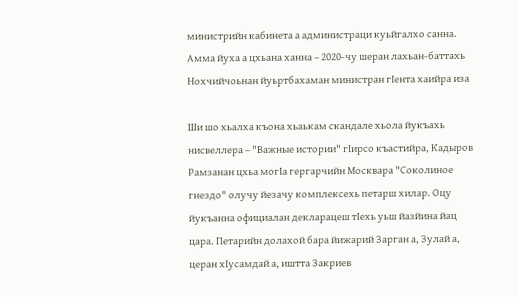министрийн кабинета а администраци куьйгалхо санна. Амма йуха а цхьана ханна – 2020-чу шеран лахьан-баттахь Нохчийчоьнан йуьртбахаман министран гIента хаийра иза

Ши шо хьалха къона хьаькам скандале хьола йукъахь нисвеллера – "Важные истории" гIирсо къастийра, Кадыров Рамзанан цхьа могIа гергарчийн Москвара "Соколиное гнездо" олучу йезачу комплексехь петарш хилар. Оцу йукъанна официалан декларацеш тIехь уьш йазйина йац цара. Петарийн долахой бара йижарий Зарган а, Зулай а, церан хIусамдай а, иштта Закриев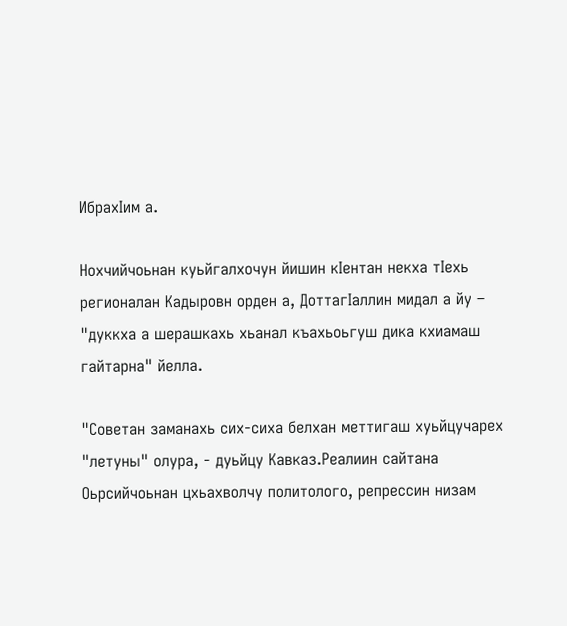ИбрахIим а.

Нохчийчоьнан куьйгалхочун йишин кIентан некха тIехь регионалан Кадыровн орден а, ДоттагIаллин мидал а йу – "дуккха а шерашкахь хьанал къахьоьгуш дика кхиамаш гайтарна" йелла.

"Советан заманахь сих-сиха белхан меттигаш хуьйцучарех "летуны" олура, - дуьйцу Кавказ.Реалиин сайтана Оьрсийчоьнан цхьахволчу политолого, репрессин низам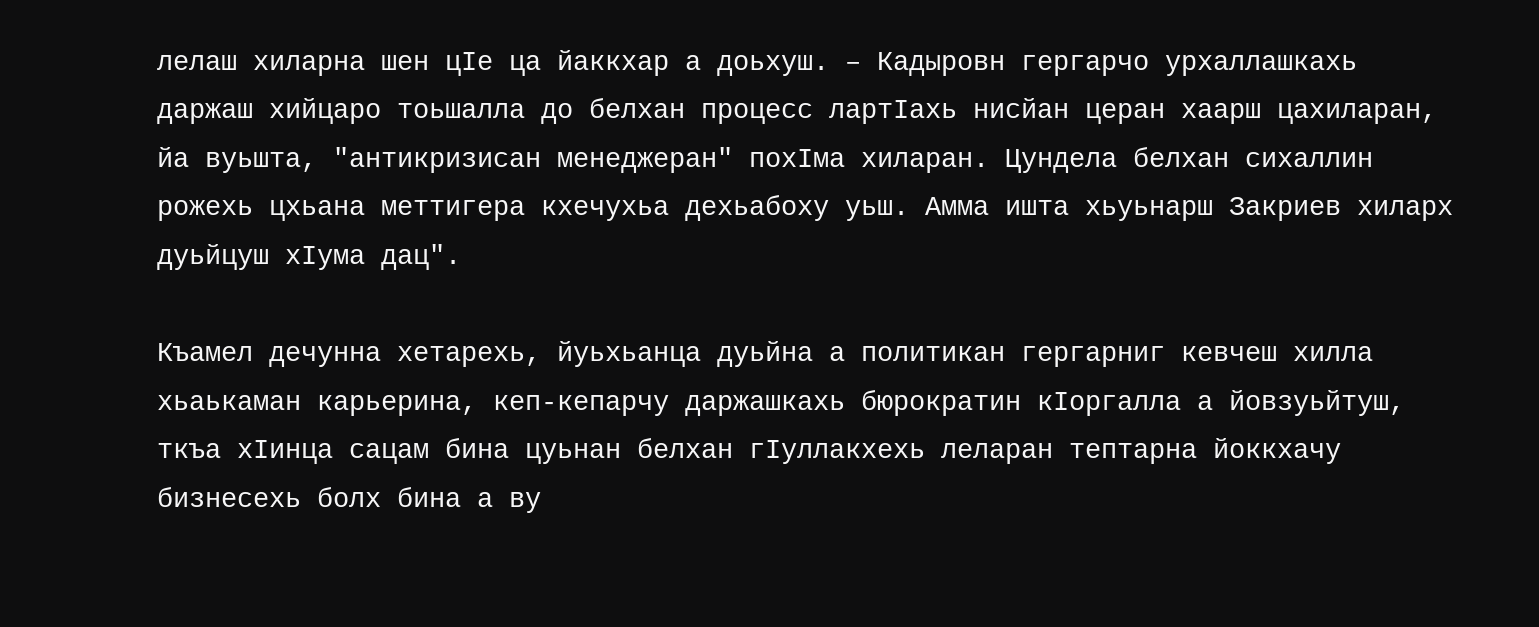лелаш хиларна шен цIе ца йаккхар а доьхуш. – Кадыровн гергарчо урхаллашкахь даржаш хийцаро тоьшалла до белхан процесс лартIахь нисйан церан хаарш цахиларан, йа вуьшта, "антикризисан менеджеран" похIма хиларан. Цундела белхан сихаллин рожехь цхьана меттигера кхечухьа дехьабоху уьш. Амма ишта хьуьнарш Закриев хиларх дуьйцуш хIума дац".

Къамел дечунна хетарехь, йуьхьанца дуьйна а политикан гергарниг кевчеш хилла хьаькаман карьерина, кеп-кепарчу даржашкахь бюрократин кIоргалла а йовзуьйтуш, ткъа хIинца сацам бина цуьнан белхан гIуллакхехь леларан тептарна йоккхачу бизнесехь болх бина а ву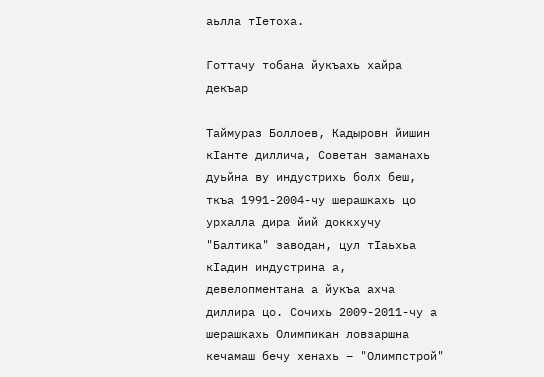аьлла тIетоха.

Готтачу тобана йукъахь хайра декъар

Таймураз Боллоев, Кадыровн йишин кIанте диллича, Советан заманахь дуьйна ву индустрихь болх беш, ткъа 1991-2004-чу шерашкахь цо урхалла дира йий доккхучу "Балтика" заводан, цул тIаьхьа кIадин индустрина а, девелопментана а йукъа ахча диллира цо. Сочихь 2009-2011-чу а шерашкахь Олимпикан ловзаршна кечамаш бечу хенахь – "Олимпстрой"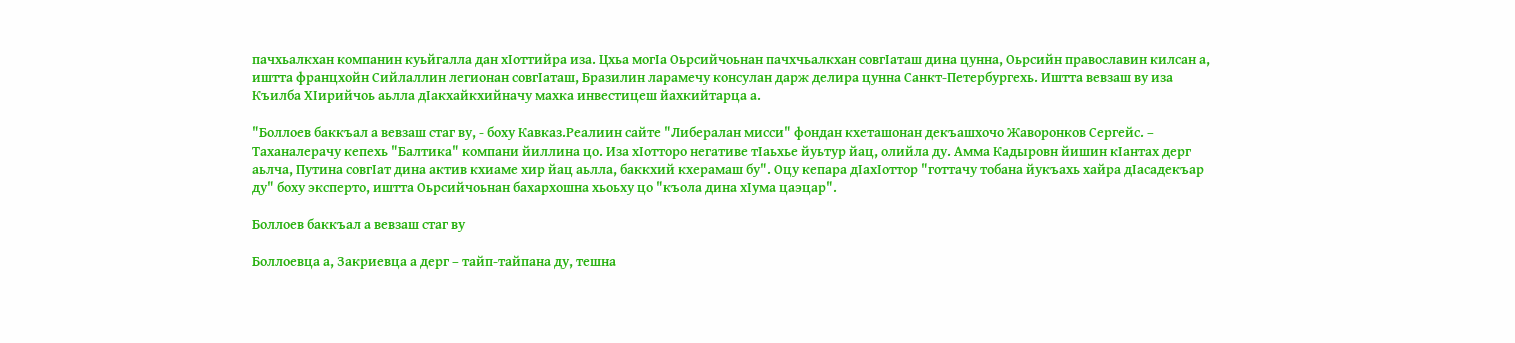пачхьалкхан компанин куьйгалла дан хIоттийра иза. Цхьа могIа Оьрсийчоьнан пачхчьалкхан совгIаташ дина цунна, Оьрсийн православин килсан а, иштта францхойн Сийлаллин легионан совгIаташ, Бразилин ларамечу консулан дарж делира цунна Санкт-Петербургехь. Иштта вевзаш ву иза Къилба ХIирийчоь аьлла дIакхайкхийначу махка инвестицеш йахкийтарца а.

"Боллоев баккъал а вевзаш стаг ву, - боху Кавказ.Реалиин сайте "Либералан мисси" фондан кхеташонан декъашхочо Жаворонков Сергейс. – Таханалерачу кепехь "Балтика" компани йиллина цо. Иза хIотторо негативе тIаьхье йуьтур йац, олийла ду. Амма Кадыровн йишин кIантах дерг аьлча, Путина совгIат дина актив кхиаме хир йац аьлла, баккхий кхерамаш бу". Оцу кепара дIахIоттор "готтачу тобана йукъахь хайра дIасадекъар ду" боху эксперто, иштта Оьрсийчоьнан бахархошна хьоьху цо "къола дина хIума цаэцар".

Боллоев баккъал а вевзаш стаг ву

Боллоевца а, Закриевца а дерг – тайп-тайпана ду, тешна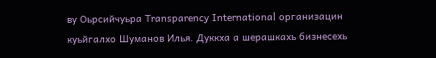ву Оьрсийчуьра Transparency International организацин куьйгалхо Шуманов Илья. Дуккха а шерашкахь бизнесехь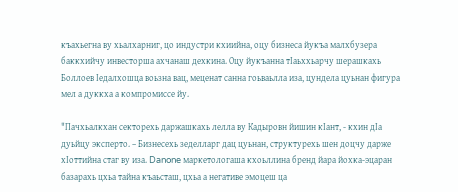къахьегна ву хьалхарниг, цо индустри кхиийна, оцу бизнеса йукъа малхбузера баккхийчу инвесторша ахчанаш дехкина. Оцу йукъанна тIаьххьарчу шерашкахь Боллоев Iедалхошца воьзна вац, меценат санна гоьваьлла иза, цундела цуьнан фигура мел а дуккха а компромиссе йу.

"Пачхьалкхан секторехь даржашкахь лелла ву Кадыровн йишин кIант, - кхин дIа дуьйцу эксперто. – Бизнесехь зеделларг дац цуьнан, структурехь шен доцчу дарже хIоттийна стаг ву иза. Danone маркетологаша кхоьллина бренд йара йохка-эцаран базарахь цхьа тайна къаьсташ, цхьа а негативе эмоцеш ца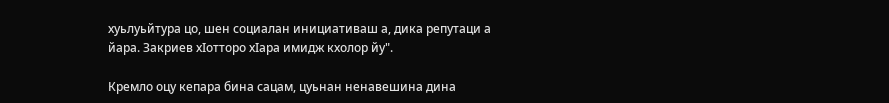хуьлуьйтура цо, шен социалан инициативаш а, дика репутаци а йара. Закриев хIотторо хIара имидж кхолор йу".

Кремло оцу кепара бина сацам, цуьнан ненавешина дина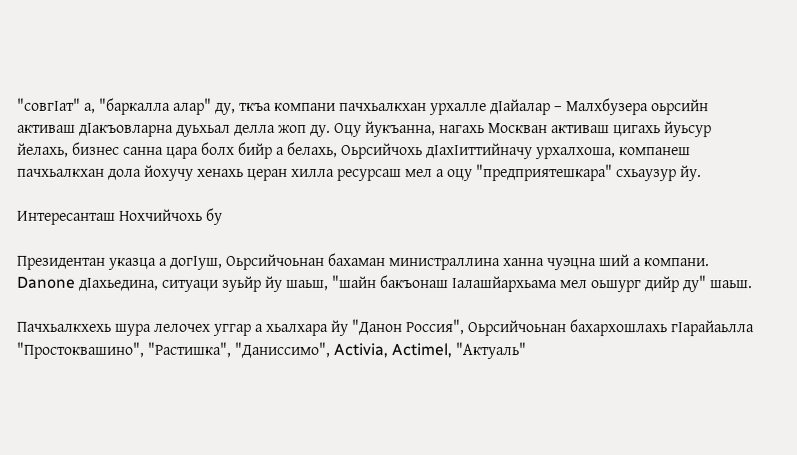"совгIат" а, "баркалла алар" ду, ткъа компани пачхьалкхан урхалле дIайалар – Малхбузера оьрсийн активаш дIакъовларна дуьхьал делла жоп ду. Оцу йукъанна, нагахь Москван активаш цигахь йуьсур йелахь, бизнес санна цара болх бийр а белахь, Оьрсийчохь дIахIиттийначу урхалхоша, компанеш пачхьалкхан дола йохучу хенахь церан хилла ресурсаш мел а оцу "предприятешкара" схьаузур йу.

Интересанташ Нохчийчохь бу

Президентан указца а догIуш, Оьрсийчоьнан бахаман министраллина ханна чуэцна ший а компани. Danone дIахьедина, ситуаци зуьйр йу шаьш, "шайн бакъонаш Iалашйархьама мел оьшург дийр ду" шаьш.

Пачхьалкхехь шура лелочех уггар а хьалхара йу "Данон Россия", Оьрсийчоьнан бахархошлахь гIарайаьлла "Простоквашино", "Растишка", "Даниссимо", Activia, Actimel, "Актуаль"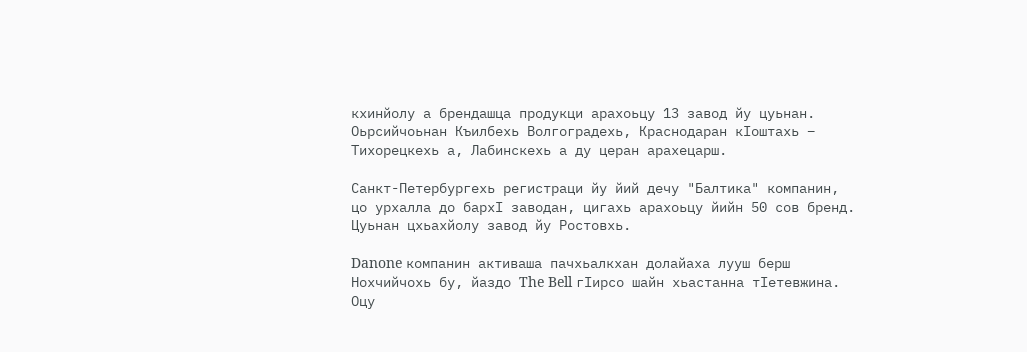кхинйолу а брендашца продукци арахоьцу 13 завод йу цуьнан. Оьрсийчоьнан Къилбехь Волгоградехь, Краснодаран кIоштахь – Тихорецкехь а, Лабинскехь а ду церан арахецарш.

Санкт-Петербургехь регистраци йу йий дечу "Балтика" компанин, цо урхалла до бархI заводан, цигахь арахоьцу йийн 50 сов бренд. Цуьнан цхьахйолу завод йу Ростовхь.

Danone компанин активаша пачхьалкхан долайаха лууш берш Нохчийчохь бу, йаздо The Bell гIирсо шайн хьастанна тIетевжина. Оцу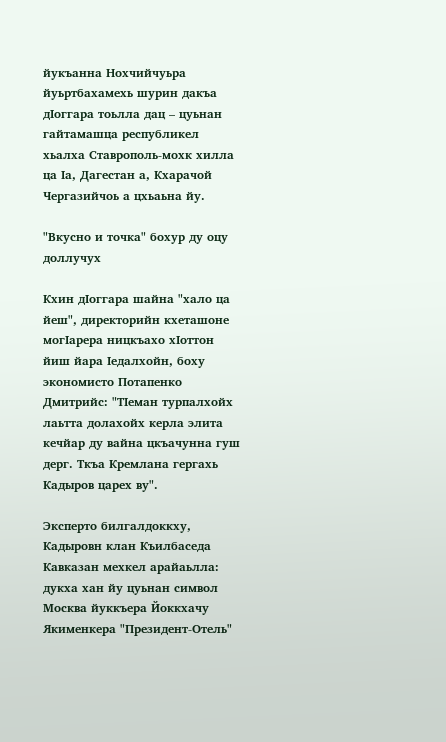йукъанна Нохчийчуьра йуьртбахамехь шурин дакъа дIоггара тоьлла дац – цуьнан гайтамашца республикел хьалха Ставрополь-мохк хилла ца Iа, Дагестан а, Кхарачой Чергазийчоь а цхьаьна йу.

"Вкусно и точка" бохур ду оцу доллучух

Кхин дIоггара шайна "хало ца йеш", директорийн кхеташоне могIарера ницкъахо хIоттон йиш йара Iедалхойн, боху экономисто Потапенко Дмитрийс: "ТIеман турпалхойх лаьтта долахойх керла элита кечйар ду вайна цкъачунна гуш дерг. Ткъа Кремлана гергахь Кадыров царех ву".

Эксперто билгалдоккху, Кадыровн клан Къилбаседа Кавказан мехкел арайаьлла: дукха хан йу цуьнан символ Москва йуккъера Йоккхачу Якименкера "Президент-Отель"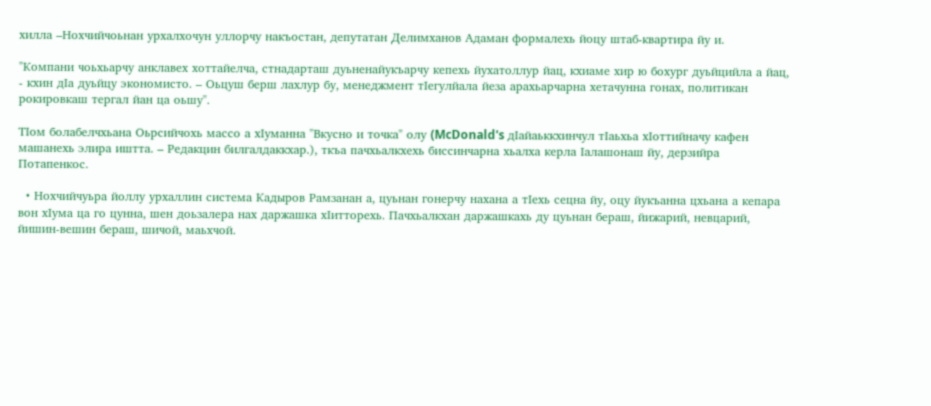хилла –Нохчийчоьнан урхалхочун уллорчу накъостан, депутатан Делимханов Адаман формалехь йоцу штаб-квартира йу и.

"Компани чоьхьарчу анклавех хоттайелча, стнадарташ дуьненайукъарчу кепехь йухатоллур йац, кхиаме хир ю бохург дуьйцийла а йац, - кхин дIа дуьйцу экономисто. – Оьцуш берш лахлур бу, менеджмент тIегулйала йеза арахьарчарна хетачунна гонах, политикан рокировкаш тергал йан ца оьшу".

ТIом болабелчхьана Оьрсийчохь массо а хIуманна "Вкусно и точка" олу (McDonald's дIайаьккхинчул тIаьхьа хIоттийначу кафен машанехь элира иштта. – Редакцин билгалдаккхар.), ткъа пачхьалкхехь биссинчарна хьалха керла Iалашонаш йу, дерзийра Потапенкос.

  • Нохчийчуьра йоллу урхаллин система Кадыров Рамзанан а, цуьнан гонерчу нахана а тIехь сецна йу, оцу йукъанна цхьана а кепара вон хIума ца го цунна, шен доьзалера нах даржашка хIитторехь. Пачхьалкхан даржашкахь ду цуьнан бераш, йижарий, невцарий, йишин-вешин бераш, шичой, маьхчой.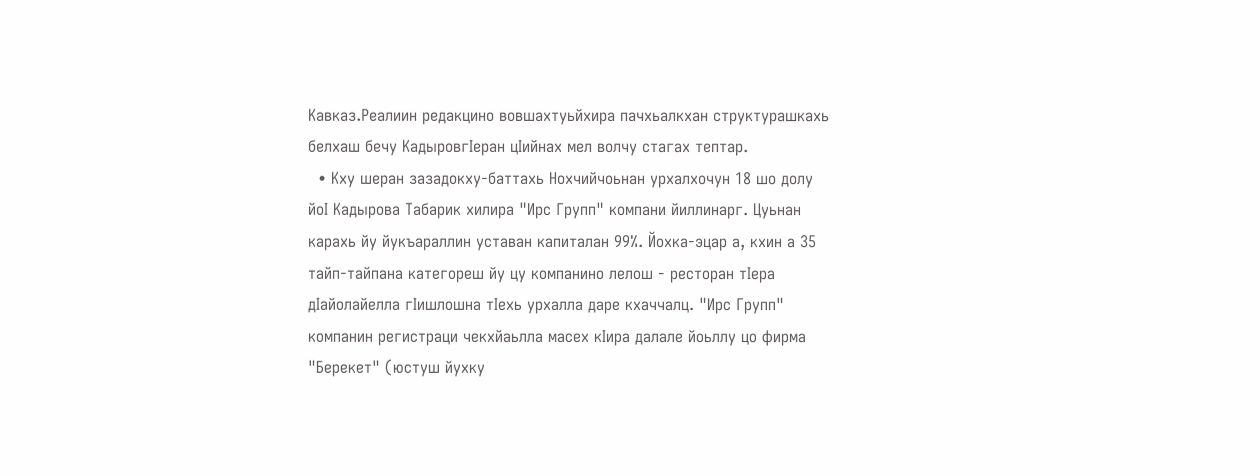Кавказ.Реалиин редакцино вовшахтуьйхира пачхьалкхан структурашкахь белхаш бечу КадыровгIеран цIийнах мел волчу стагах тептар.
  • Кху шеран зазадокху-баттахь Нохчийчоьнан урхалхочун 18 шо долу йоI Кадырова Табарик хилира "Ирс Групп" компани йиллинарг. Цуьнан карахь йу йукъараллин уставан капиталан 99%. Йохка-эцар а, кхин а 35 тайп-тайпана категореш йу цу компанино лелош - ресторан тIера дIайолайелла гIишлошна тIехь урхалла даре кхаччалц. "Ирс Групп" компанин регистраци чекхйаьлла масех кIира далале йоьллу цо фирма "Берекет" (юстуш йухку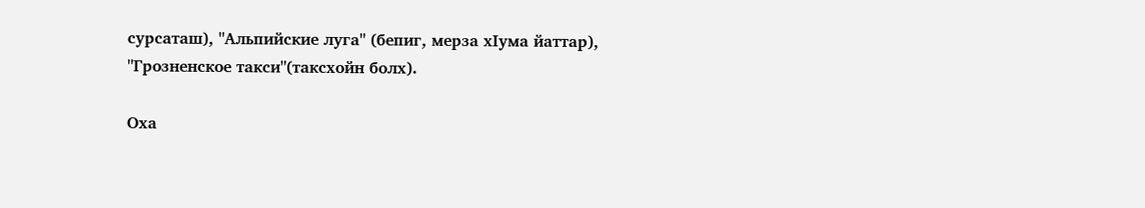сурсаташ), "Альпийские луга" (бепиг, мерза хIума йаттар), "Грозненское такси"(таксхойн болх).

Оха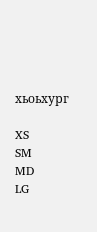хьоьхург

XS
SM
MD
LG